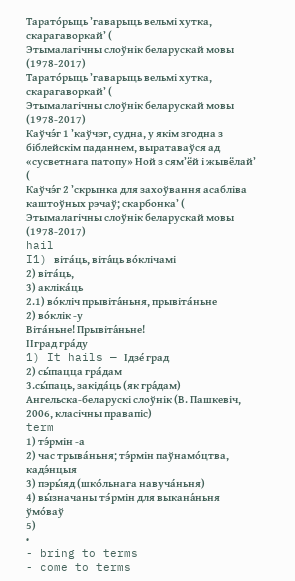Тарато́рыць ’гаварыць вельмі хутка, скарагаворкай’ (
Этымалагічны слоўнік беларускай мовы (1978-2017)
Тарато́рыць ’гаварыць вельмі хутка, скарагаворкай’ (
Этымалагічны слоўнік беларускай мовы (1978-2017)
Каўчэ́г 1 ’каўчэг, судна, у якім згодна з біблейскім паданнем, выратаваўся ад «сусветнага патопу» Ной з сям’ёй і жывёлай’ (
Каўчэ́г 2 ’скрынка для захоўвання асабліва каштоўных рэчаў; скарбонка’ (
Этымалагічны слоўнік беларускай мовы (1978-2017)
hail
I1) віта́ць, віта́ць во́клічамі
2) віта́ць,
3) акліка́ць
2.1) во́кліч прывіта́ньня, прывіта́ньне
2) во́клік -у
Віта́ньне! Прывіта́ньне!
IIград гра́ду
1) It hails — Ідзе́ град
2) сы́пацца гра́дам
3.сы́паць, закіда́ць (як гра́дам)
Ангельска-беларускі слоўнік (В. Пашкевіч, 2006, класічны правапіс)
term
1) тэ́рмін -а
2) час трыва́ньня; тэ́рмін паўнамо́цтва, кадэ́нцыя
3) пэры́яд (шко́льнага навуча́ньня)
4) вы́значаны тэ́рмін для выкана́ньня ўмо́ваў
5)
•
- bring to terms
- come to terms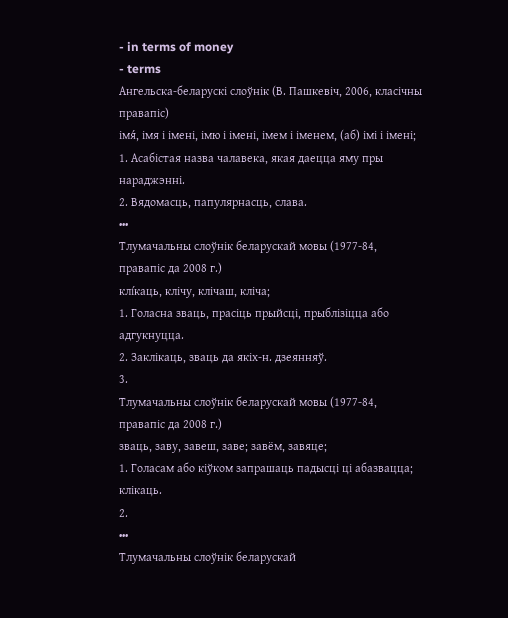- in terms of money
- terms
Ангельска-беларускі слоўнік (В. Пашкевіч, 2006, класічны правапіс)
імя́, імя і імені, імю і імені, імем і іменем, (аб) імі і імені;
1. Асабістая назва чалавека, якая даецца яму пры нараджэнні.
2. Вядомасць, папулярнасць, слава.
•••
Тлумачальны слоўнік беларускай мовы (1977-84, правапіс да 2008 г.)
клі́каць, клічу, клічаш, кліча;
1. Голасна зваць, прасіць прыйсці, прыблізіцца або адгукнуцца.
2. Заклікаць, зваць да якіх‑н. дзеянняў.
3.
Тлумачальны слоўнік беларускай мовы (1977-84, правапіс да 2008 г.)
зваць, заву, завеш, заве; завём, завяце;
1. Голасам або кіўком запрашаць падысці ці абазвацца; клікаць.
2.
•••
Тлумачальны слоўнік беларускай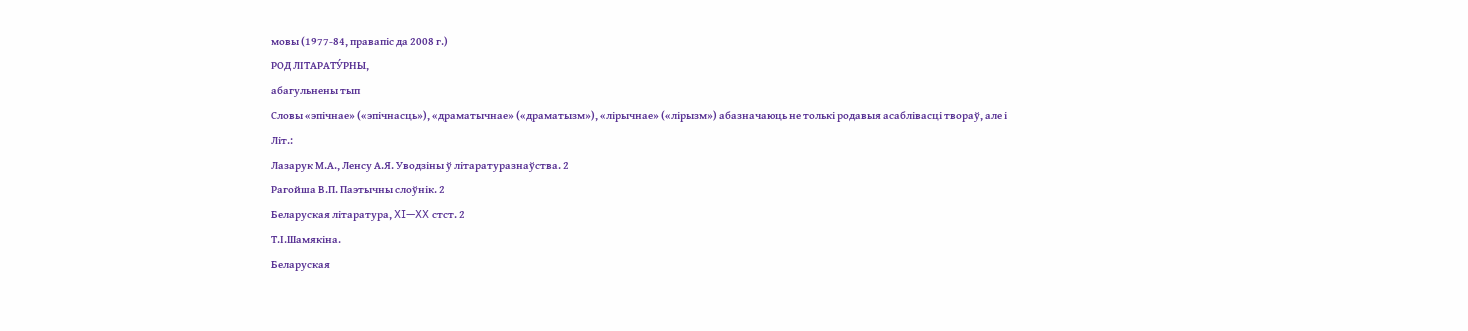мовы (1977-84, правапіс да 2008 г.)
РОД ЛІТАРАТУ́РНЫ,
абагульнены тып
Словы «эпічнае» («эпічнасць»), «драматычнае» («драматызм»), «лірычнае» («лірызм») абазначаюць не толькі родавыя асаблівасці твораў, але і
Літ.:
Лазарук М.А., Ленсу А.Я. Уводзіны ў літаратуразнаўства. 2
Рагойша В.П. Паэтычны слоўнік. 2
Беларуская літаратура, XI—XX стст. 2
Т.І.Шамякіна.
Беларуская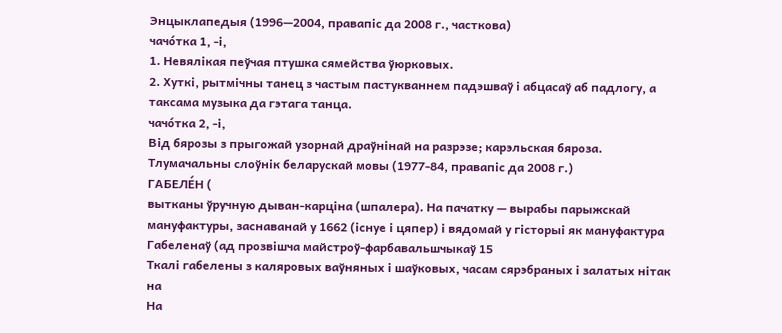Энцыклапедыя (1996—2004, правапіс да 2008 г., часткова)
чачо́тка 1, ‑і,
1. Невялікая пеўчая птушка сямейства ўюрковых.
2. Хуткі, рытмічны танец з частым пастукваннем падэшваў і абцасаў аб падлогу, а таксама музыка да гэтага танца.
чачо́тка 2, ‑і,
Від бярозы з прыгожай узорнай драўнінай на разрэзе; карэльская бяроза.
Тлумачальны слоўнік беларускай мовы (1977-84, правапіс да 2008 г.)
ГАБЕЛЕ́Н (
вытканы ўручную дыван-карціна (шпалера). На пачатку — вырабы парыжскай мануфактуры, заснаванай у 1662 (існуе і цяпер) і вядомай у гісторыі як мануфактура Габеленаў (ад прозвішча майстроў-фарбавальшчыкаў 15
Ткалі габелены з каляровых ваўняных і шаўковых, часам сярэбраных і залатых нітак на
На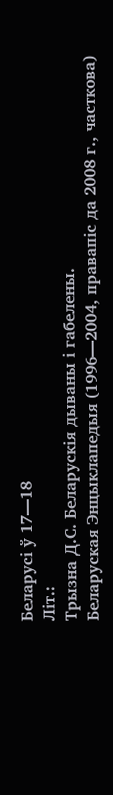Беларусі ў 17—18
Літ.:
Трызна Д.С. Беларускія дываны і габелены.
Беларуская Энцыклапедыя (1996—2004, правапіс да 2008 г., часткова)